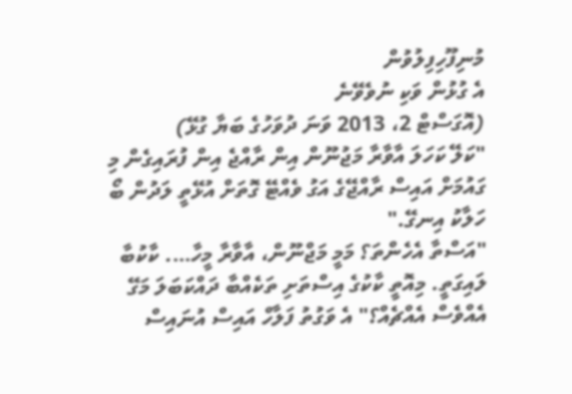މުނިފޫހިފިލުވުން
އެ ގުޅުން ވަކި ނުވެވޭނެ
(އޮގަސްޓް 2، 2013 ވަނަ ދުވަހުގެ ބަޔާ ގުޅޭ)
"ކަލޭ ކަހަލަ އާވާރާ މަޖުނޫން އިން ރާއްޖެ އިން ފުރައިގެން މި ގައުމަށް އައިސް ރާއްޖޭގެ އަގު ވެއްޓޭ ގޮތަށް އުޅޭތީ ލަދުން ބޯ ހަލާކު އިނގޭ."
"އަސްތާ އެހެންތަ؟ މަމީ މަޖްނޫން، އާވާރާ މީހާ…. ކާކުބާ ލައިގަތީ. މިއޮތީ ކާކުގެ އިސްތަށި ތަކެއްބާ ދައްކަބަލަ މަގޭ އެއްވެސް އެއްޗެއް؟" އެ ވަގުތު ފަލާހް އައިސް އުނައިސް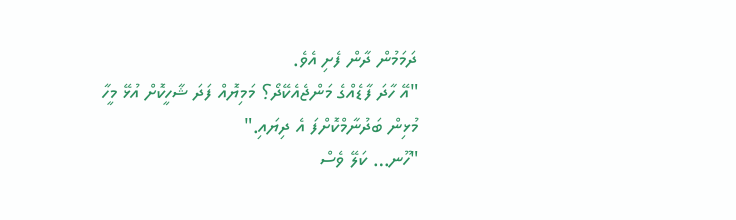ދަމަމުން ދާން ފެށި އެވެ.
"އޭ ހާދަ ފާޑެއްގެ މަންޖެއެކޭދޯ؟ މަމިޔޮއް ފަދަ ޝާހީކޮށް އުޅޭ މީހާ މުޅިން ބަދުނާމްކޮށްފަ އެ ދިޔައި."
"ހޫނ… ކަލޭ ވެސް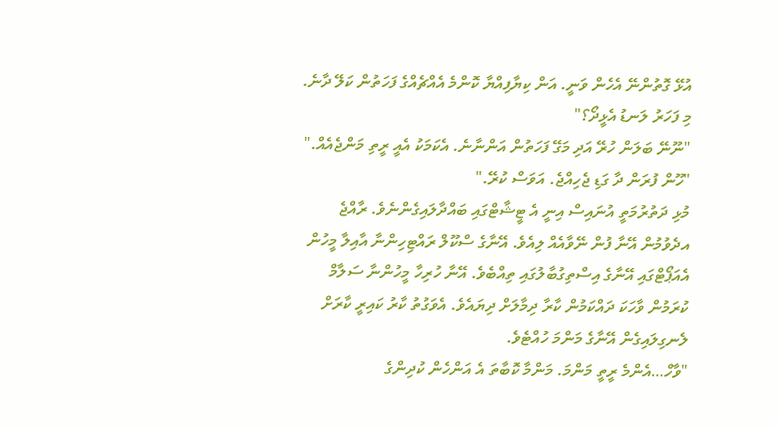އުޅޭ ގޮތުންނޭ އެހެން ވަނީ. އަން ކިޔާފިއްޔާ ކޮންމެ އެއްޗެއްގެ ފަހަތުން ކަލޭ ދާނެ. މި ފަހަރު ލަނޑު އެޅީދޯ؟"
"ނޫނޭ ބަލަން ހުރޭ އަދި މަގޭ ފަހަތުން އަންނާނެ. އެކަމަކު އެއީ ރީތި މަންޖެއެއް."
"ހޫން ފުރަން ދާ ގަޑި ޖެހިއްޖެ. އަވަސް ކުރޭ."
މުޅި ދަތުރުމަތީ އުނައިސް އިނީ އެ ޓީޝާޓްގައި ބައްދާލައިގެންނެވެ. ރާއްޖެ އދެވުމުން އޭނާ ފުން ނޭވާއެއް ލިއެވެ. އޭނާގެ ސްކޫލް ރައްޓިހިންނާ އާއިލާ މީހުން އެއަޕޯޓްގައި އޭނާގެ އިސްތިގުބާލުގައި ތިއްބެވެ. އޭނާ ހުރިހާ މީހުންނާ ސަލާމް ކުރަމުން ވާހަކަ ދައްކަމުން ކާރާ ދިމާލަށް ދިޔައެވެ. އެވަގުތު ކާރު ކައިރީ ކާރަށް ލެނގިލައިގެން އޭނާގެ މަންމަ ހުއްޓެވެ.
"ވާހް…އެންމެ ރީތީ މަންމަ. މަންމާ ކޮބާތަ އެ އަންހެން ކުދިންގެ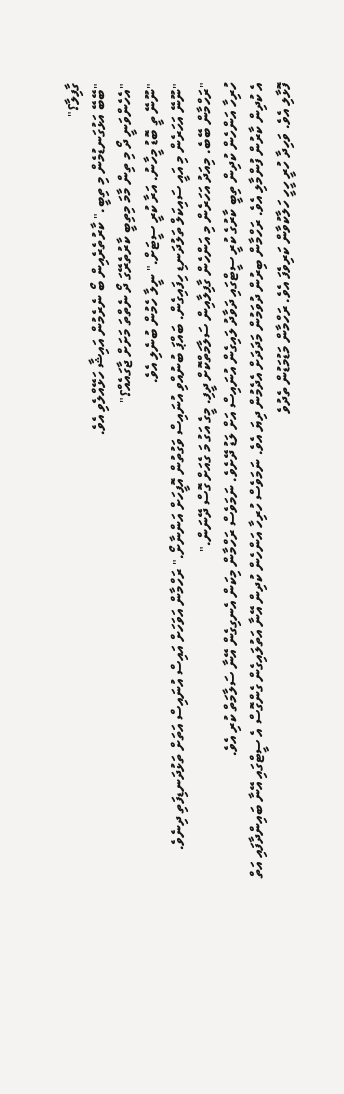ގާފިލާ؟"
"ބޭބޭ އަޅުގަނޑުމެން މި ތިބީ." ކާރުތެރެއިން ބޯ ނެރެމުން އައިޝާ ހަޅޭއްލެވި އެވެ.
"އެހެންވަނީ ދޯ މި ތިން މާމަ މިތިބީ ކާރުތެރޭގަ ދޯ ނެތްތަ މަށަށް ޖާގައެއް؟"
"ނޫނޭ ތީ ބޮޑު މީހާނު. އަރާ ކުރީ ސީޓަށް." ނީލާ ހެމުން ބުނެލި އެވެ.
"ނޫނޭ އަހަރެން މި އައީ ސައިކަލް ތަލުދަނޑި ހިފައިގެން. ބައްޕަ ބުނުއްވި އުނައިސް ވަގުތުން އޮފީހަށް އަންނާށޯ." ރަހްމާން އަވަހަށް އައިސް އުނައިސް އަތަށް ތަޅުދަނޑިފަތި ދިނެވެ.
"ރަހްމާން ބޭބެ. މިއަދު އަހަރެން މި އަންހެން ގާފިލާއިން ސަލާމަތްކޮށް ދީފި. މީގެ އަގު މަ ގެއަށް ގޮސް ދޭނަން."
ހުރިހާ އަންހެން ކުދިން ތިބީ ކާރުގެ ކުރީ ސީޓްގައި ދަވާދު ލައިގެން އުނައިސް އަށް ލަޑު ދޭށެވެ. ނަމަވެސް ރަހްމާން މިކަން އެނގިގެން އޭނާ ސަލާމަތް ކުރި އެވެ.
އެ ކުދިން ކާރުން ފުންމާލި އެވެ. ރަހްމާން ބިރުން ދުވަމުން މަދަދަށް އެދެމުން ދިޔަ އެވެ. ނަމަވެސް ހުރިހާ އަންހެން ކުދިން އޭނާ އަތުލައިގެން ގެންގޮސް އެ ސީޓްގައި އޭނާ ބައިންދާފައި އަތް ފޮޅާލި އެވެ. ވަހިދާ ހުރީ ހީހީ ހަލާކުވާން ކަރިވެފަ އެވެ. ރަހްމާން މަޑުމަޑުން ތެދުވެ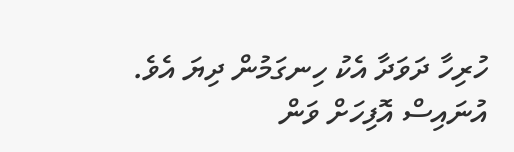ހުރިހާ ދަވަދާ އެކު ހިނގަމުން ދިޔަ އެވެ.
އުނައިސް އޮފިހަށް ވަން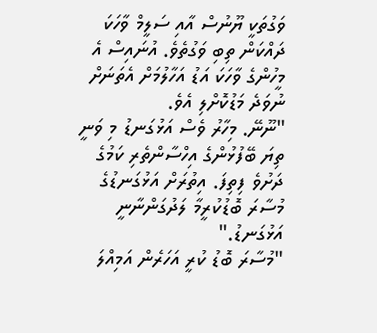ވަގުތަކީ ޔޫނުސް އާއި ސަލީމް ވާހަކަ ދައްކަން ތިބި ވަގުތެވެ. އުނައިސް އެ މީހުންގެ ވާހަކަ އަޑު އަހާލުމަށް އެތަނަށް ނުވަދެ މަޑުކޮށްލި އެވެ.
"ނޫނޭ. މިހާރު ވެސް އަޅުގަނޑު މި ވަނީ ތިޔަ ބޭފުޅުންގެ އިހްސާންތެރި ކަމުގެ ދަށުވެ ފިތިފަ. އިތުރަށް އަޅުގަނޑުގެ މުސާރަ ބޮޑުކުރީމާ ލަދުގަންނާނީ އަޅުގަނޑު."
"މުސާރަ ބޮޑު ކުރީ އަހަރެން އަމިއްލަ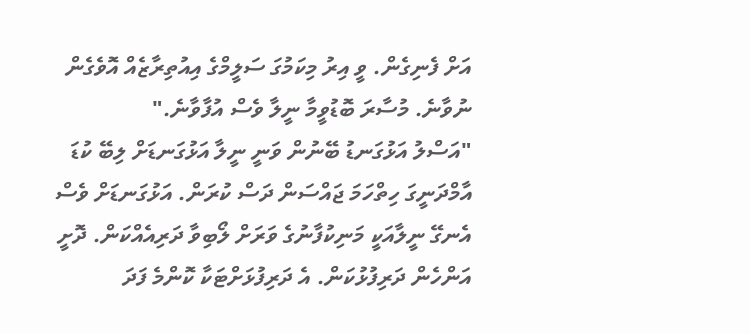އަށް ފެނިގެން. ވީ އިރު މިކަމުގަ ސަލީމްގެ އިއުތިރާޒެއް އޮވެގެން ނުވާނެ. މުސާރަ ބޮޑުވީމާ ނީލާ ވެސް އުފާވާނެ."
"އަސްލު އަޅުގަނޑު ބޭނުން ވަނީ ނީލާ އަޅުގަނޑަށް ލިބޭ ކުޑަ އާމްދަނީގަ ހިތްހަމަ ޖައްސަން ދަސް ކުރަން. އަޅުގަނޑަށް ވެސް އެނގޭ ނީލާއަކީ މަނިކުފާނުގެ ވަރަށް ލޯބިވާ ދަރިއެއްކަން. ދޮށީ އަންހެން ދަރިފުޅުކަން. އެ ދަރިފުޅަށްޓަކާ ކޮންމެ ފަދަ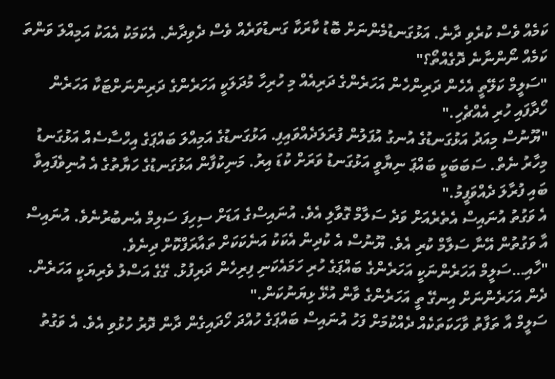ކަމެއް ވެސް ކުރެވި ދާނެ. އަޅުގަނޑުމެންނަށް ބޮޑު ކާރަކާ ގަނޑުވަރެއް ވެސް ދެވިދާނެ. އެކަމަކު އެއަކު އަމިއްލަ ވަންތަ ކަމެއް ނޯންނާނެ ދޮގެއްތޯ؟"
"ސަލީމް ކަލޭތީ އެހެން ދަރިންހެން އަހަރެންގެ ދަރިއެއް މި ހުރިހާ މުދަލަކީ އަހަރެންގެ ދަރިންނަށްޓަކާ އަހަރެން ހޯދާފައި ހުރި އެއްޗެހި."
"ޔޫނުސް މިއަދު އަޅުގަނޑުގެ އުނގު އުފަލުން ފުރަލަދެއްވައިފި. އަޅުގަނޑުގެ އަމިއްލަ ބައްޕަގެ އިހްސާސެއް އަޅުގަނޑު މިހާރު ނެތް. ސަބަބަކީ ބައްޕަ ނިޔާވީ އަޅުގަނޑު ވަރަށް ކުޑަ އިރު. މަނިކުފާން އަޅުގަނޑުގެ ހަޔާތުގެ އެ އުނިވެފައިވާ ބައި ފުރާލަ ދެއްވަފީމު."
އެ ވަގުތު އުނައިސް އެތެރެއަށް ވަދެ ސަލާމް ގޮވާލި އެވެ. އުނައިސްގެ އަޑަށް ސިހިފަ ސަލިމް އެނބުރުނެވެ. އުނައިސް އާ ވަގުތުން އޭނާ ސަލާމް ކުރި އެވެ. ޔޫނުސް އެ ކުދިން އެކަކު އަނެކަކަށް ތައާރަފްކޮށް ދިނެވެ.
"ހާއި…ސަލީމް އަހަރެންނަކީ އަހަރެންގެ ބައްޕަގެ ހުރި ހަމައެކަނި ފިރިހެން ދަރިފުޅު. ގޭގެ އަސްލު ވެރިޔަކީ އަހަރެން. ދެން އަހަރެންނަށް އިނގޭ ތީ އަހަރެންގެ ވާން އުޅޭ ޅިޔަނުކަން."
ސަލީމް އާ ތަފާތު ވާހަކަތަކެއް ދެއްކުމަށް ފަހު އުނައިސް ބައްޕަގެ ހުއްދަ ހޯދައިގެން ދާން ދޮރު ހުޅުވި އެވެ. އެ ވަގުތު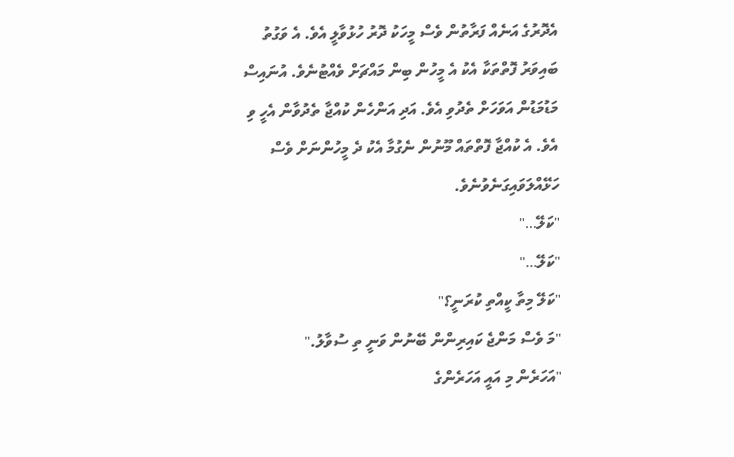އެދޮރުގެ އަނެއް ފަރާތުން ވެސް މީހަކު ދޮރު ހުޅުވާލީ އެވެ. އެ ވަގުތު ބައިވަރު ފޮތްތަކާ އެކު އެ މީހުން ބިން މައްޗަށް ވެއްޓުނެވެ. އުނައިސް މަޑުމަޑުން އަވަހަށް ތެދުވި އެވެ. އަދި އަންހެން ކުއްޖާ ތެދުވާން އެހީ ވި އެވެ. އެ ކުއްޖާ ފޮތްތައް މޫނުން ނެގުމާ އެކު ދެ މީހުންނަށް ވެސް ހަޅޭއްލަވައިގަނެވުނެވެ.
"ކަލޭ…"
"ކަލޭ…"
"ކަލޭ މިތާ ކީއްތި ކުރަނީ؟"
"މަ ވެސް މަންޖެ ކައިރިންން ބޭނުން ވަނީ ތި ސުވާލު."
"އަހަރެން މި އައީ އަހަރެންގެ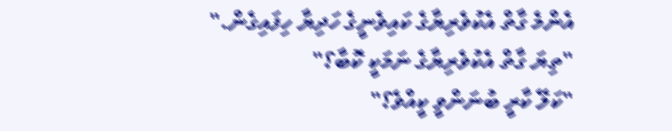އެންމެ ގާތް އެކުވެރިޔާގެ ކައިވެނީގެ ހަދިޔާ ހިފައިގެން."
"ތިޔަ ގާތް އެކުވެރިޔާގެ ނަމަކީ ކޮބާ؟"
"ކަލޭ ކާރީ ބުނަންވީ ކީއްވެ؟"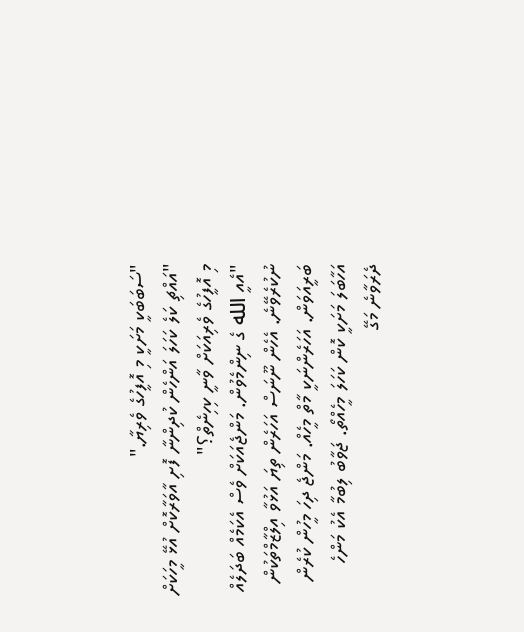"ސަބަބަކީ މަށަކީ މި އޮފީހުގެ ވެރިޔާ."
"އައްޗި ކަލެ ކަހަލަ އަންހެން ކުދިންނާ ފޮށި އާވަރާކޮށް އުޅޭ މީހަކަށް މި އޮފީހުގެ ވެރިއަކަށް ވާނީ ކިހިނެތް؟"
"އެއީ الله ގެ ނިންމެވުން. މަންޖެއަކަށް ވެސް އެކަމެއް ބަދަލެއް ނުކުރެވޭނެ. އެހެން ނޫނަސް އަހަރެން ތިޔަ އަޅުވާ އިލްޒާމްތަކުން ބަރީއަވަން. އަހަރެންނަކީ މާތް މީހެއް. މަންޖެ ދިހަ މީހުން ކުރެން އަހާބަލަ މަށަކީ ކޮން ކަހަލަ މީހެއްތޯ. ޖަވާބު ލިބުމާ އެކު މަންހެ ދެރަވާނެ މަގޭ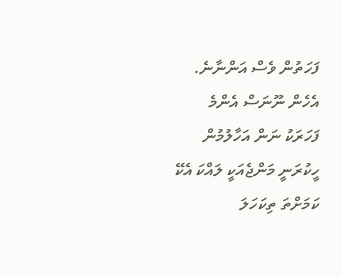ފަހަތުން ވެސް އަންނާނެ. އެހެން ނޫނަސް އެންމެ ފަހަރަކު ނަން އަހާލުމުން ހީކުރަނީ މަންޖެއަކީ ލައްކަ އެކޭ ކަމަށްތަ ތިކަހަލަ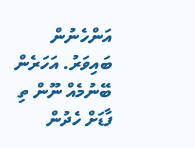އަންހެނުން ބައިވަރު. އަހަރެން ބޭނުމެއް ނޫން ތި ފާޑަށް ހެދުން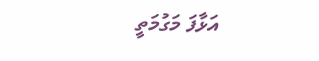އަޅާފަ މަގުމަތީ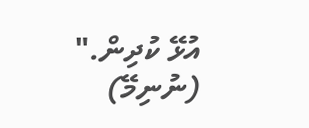އުޅޭ ކުދިން."
(ނުނިމޭ)